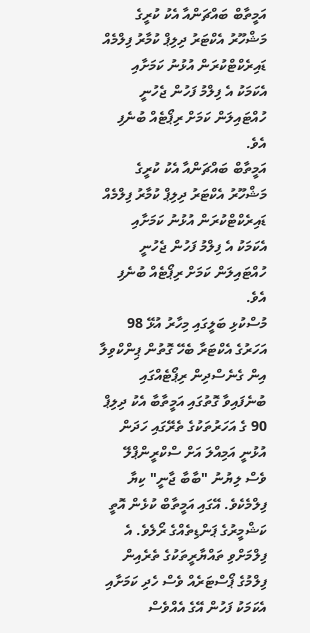އަމީތާބް ބައްޗަންއާ އެކު ކުރީގެ މަޝްހޫރު އެކްޓަރު ދިލިޕް ކުމާރު ފިލްމެއް ޑައިރެކްޓްކުރަން އުޅުނު ކަމަށާއި އެކަމަކު އެ ފިލްމު ފަހުން ޖެހުނީ ހުއްޓައިލަން ކަމަށް ރިޕޯޓެއް ބުނެފި އެވެ.
އަމީތާބް ބައްޗަންއާ އެކު ކުރީގެ މަޝްހޫރު އެކްޓަރު ދިލިޕް ކުމާރު ފިލްމެއް ޑައިރެކްޓްކުރަން އުޅުނު ކަމަށާއި އެކަމަކު އެ ފިލްމު ފަހުން ޖެހުނީ ހުއްޓައިލަން ކަމަށް ރިޕޯޓެއް ބުނެފި އެވެ.
މުސްކުޅި ބަލީގައި މިހާރު އުޅޭ 98 އަހަރުގެ އެކްޓަރާ ބެހޭ ގޮތުން ޕިންކްވިލާ އިން ގެނެސްދިން ރިޕޯޓެއްގައި ބުނެފައިވާ ގޮތުގައި އަމީތާބާ އެކު ދިލިޕް 90 ގެ އަހަރުތަކުގެ ތެރޭގައި ހަދަން އުޅުނީ އަމިއްލަ އަށް ސްކްރީންޕްލޭ ވެސް ލިޔުނު "ބާބާ ޖާނީ" ކިޔާ ފިލްމެކެވެ. އޭގައި އަމީތާބް ކުޅެން އޮތީ ކަޝްމީރުގެ ޕަންޑިތެއްގެ ރޯލެވެ. އެ ފިލްމަށްވި ތައްޔާރީތަކުގެ ތެރެއިން ފިލްމުގެ ޕޯސްޓަރެއް ވެސް ހެދި ކަމަށާއި އެކަމަކު ފަހުން އޭގެ އެއްވެސް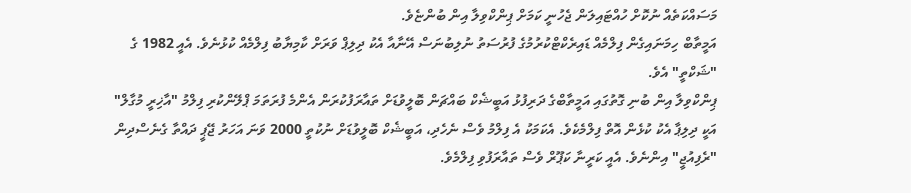މަސައްކަތެއް ނުކޮށް ހުއްޓައިލަން ޖެހުނީ ކަމަށް ޕިންކްވިލާ އިން ބުންޏެވެ.
އަމީތާބް ހިމަނައިގެން ފިލްމެއް ޑައިރެކްޓްކުރުމުގެ ފުރުސަތު ނުލިބުނަސް އޭނާއާ އެކު ދިލިޕް ވަރަށް ކާމިޔާބު ފިލްމެއް ކުޅުނެވެ. އެއީ 1982 ގެ "ޝަކްތީ" އެވެ.
ޕިންކްވިލާ އިން ބުނި ގޮތުގައި އަމީތާބްގެ ދަރިފުޅު އަބީޝެކް ބައްޗަން ބޮލީވުޑަށް ތައާރަފުކުރަން އެންމެ ފުރަތަމަ ޕްލޭންކުރި ފިލްމު "އާޚިރީ މުގާލް" އަކީ ދިލިޕާ އެކު ކުޅެން އޮތް ފިލްމެކެވެ. އެކަމަކު އެ ފިލްމު ވެސް ނެހެދި، އަބީޝެކް ބޮލީވުޑަށް ނުކުތީ 2000 ވަނަ އަހަރު ޖޭޕީ ދައްތާ ގެނެސްދިން "ރެފިއުޖީ" އިންނެވެ. އެއީ ކަރީނާ ކަޕޫރް ވެސް ތައާރަފުވި ފިލްމެވެ.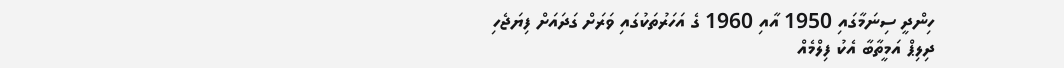ހިންދީ ސިނަމާގައި 1950 އާއި 1960 ގެ އަހަރުތަކުގައި ވަރަށް ގަދައަށް ފިޔަޖެހި ދިލިޕް އަމީތާބާ އެކު ފިލްމެއް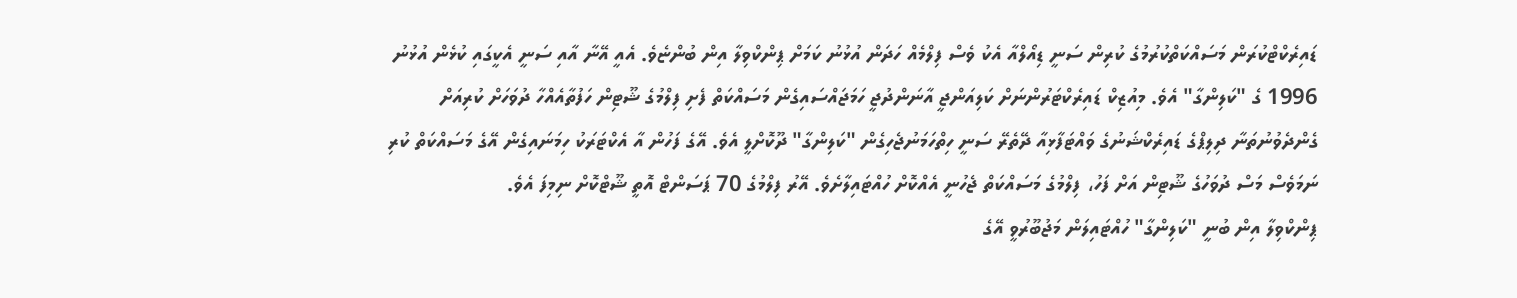ޑައިރެކްޓްކުރަން މަސައްކަތްކުރުމުގެ ކުރިން ސަނީ ޑިއޯލްއާ އެކު ވެސް ފިލްމެއް ހަދަން އުޅުނު ކަމަށް ޕިންކްވިލާ އިން ބުންޏެވެ. އެއީ އޭނާ އާއި ސަނީ އެކީގައި ކުޅެން އުޅުނު 1996 ގެ "ކަލިންގާ" އެވެ. މިއުޒިކް ޑައިރެކްޓަރުންނަށް ކަލިއަންޖީ އާނަންދުޖީ ހަމަޖައްސައިގެން މަސައްކަތް ފެށި ފިލްމުގެ ޝޫޓިން ހަފުތާއެއްހާ ދުވަހަށް ކުރިއަށް ގެންދެވުނުތަނާ ދިލިޕްގެ ޑައިރެކްޝަނުގެ ވައްޓަފާޅިއާ ދޭތެރޭ ސަނީ ހިތްހަމަނުޖެހިގެން "ކަލިންގާ" ދޫކޮށްލީ އެވެ. އޭގެ ފަހުން އާ އެކްޓަރަކު ހިމަނައިގެން އޭގެ މަސައްކަތް ކުރި ނަމަވެސް މަސް ދުވަހުގެ ޝޫޓިން އަށް ފަހު، ފިލްމުގެ މަސައްކަތް ޖެހުނީ އެއްކޮށް ހުއްޓައިލާށެވެ. އޭރު ފިލްމުގެ 70 ޕަސަންޓް އޮތީ ޝޫޓްކޮށް ނިމިފަ އެވެ.
ޕިންކްވިލާ އިން ބުނީ "ކަލިންގާ" ހުއްޓައިލަން މަޖުބޫރުވީ އޭގެ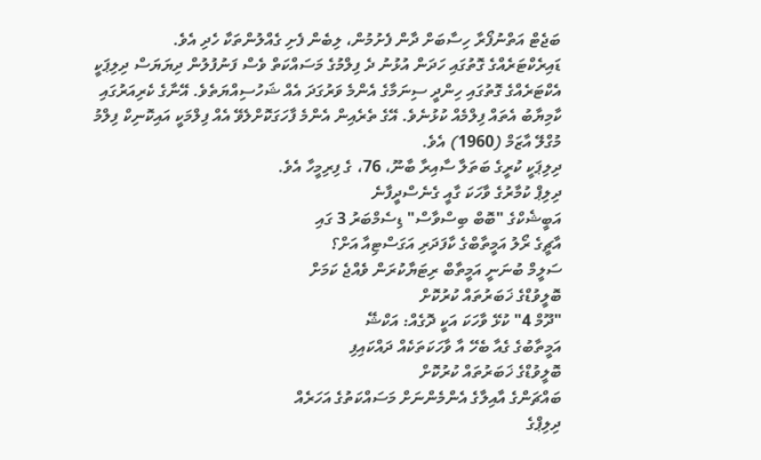ބަޖެޓް އަތްނުފޯރާ ހިސާބަށް ދާން ފެށުމުން، ލިބެން ފެށި ގެއްލުންތަކާ ހެދި އެވެ.
ޑައިރެކްޓަރެއްގެ ގޮތުގައި ހަދަން އުޅުނު ދެ ފިލްމުގެ މަސައްކަތް ވެސް ފަނުފުލުން ދިޔަޔަސް ދިލިޕަކީ އެކްޓަރެއްގެ ގޮތުގައި ހިންދީ ސިނަމާގެ އެންމެ ވަރުގަދަ އެއް ޝަހުސިއްޔަތެވެ. އޭނާގެ ކެރިއަރުގައި ކާމިޔާބު އެތައް ފިލްމެއް ކުޅުނެވެ. އޭގެ ތެރެއިން އެންމެ ފާހަގަކޮށްލެވޭ އެއް ފިލްމަކީ އައިކޮނިކް ފިލްމު މުގްލޭ އާޒަމް (1960) އެވެ.
ދިލިޕަކީ ކުރީގެ ބަތަލާ ސާއިރާ ބާނޫ، 76، ގެ ފިރިމީހާ އެވެ.
ދިލިޕް ކުމާރުގެ ވާހަކަ ގާއީ ގެނެސްދީފާނެ
އަބީޝެކްގެ "ބޮބް ބިސްވާސް" ޑިސެމްބަރު 3 ގައި
އާޗީގެ ރޯލު އަމީތާބްގެ ކާފަދަރި އަގަސްޓިއާ އަށް؟
ސަލީމް ބުނަނީ އަމީތާބް ރިޓަޔާކުރަން ވެއްޖެ ކަމަށް
ބޮލީވުޑްގެ ޚަބަރުތައް ކުރުކޮށް
"ދޫމް 4" ކުޅޭ ވާހަކަ އަކީ ދޮގެއް: އަކްޝޭ
އަމީތާބުގެ ގެއާ ބެހޭ އާ ވާހަކަތަކެއް ދައްކައިފި
ބޮލީވުޑްގެ ޚަބަރުތައް ކުރުކޮށް
ބައްޗަންގެ އާއިލާގެ އެންމެންނަށް މަސައްކަތުގެ އަހަރެއް
ދިލިޕްގެ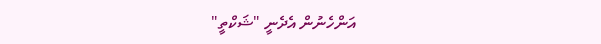އަންހެނުން އެދެނީ "ޝަކްތީ"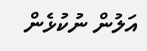އަލުން ނުކުޅެން